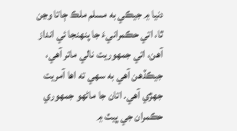دنيا ۾ جيڪي به مسلم ملڪ ڄاتا وڃن ٿا، اتي حڪمرانيءَ جا پنهنجا ئي انداز آهن، اتي جمهوريت نالي ماتر آهي، جيڪڏهن آهي به سهي ته اها آمريت جهڙي آهي. اتان جا ماڻهو جمهوري حڪمران جي ڀيٽ ۾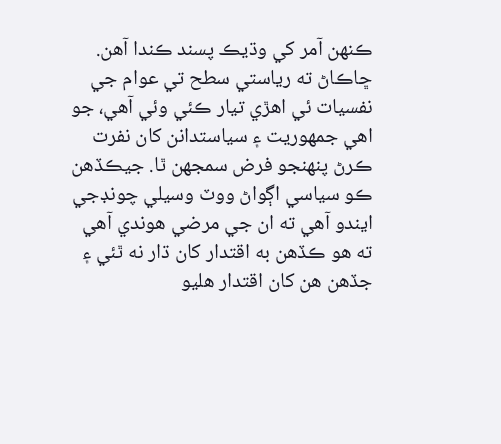ڪنهن آمر کي وڌيڪ پسند ڪندا آهن. ڇاڪاڻ ته رياستي سطح تي عوام جي نفسيات ئي اهڙي تيار ڪئي وئي آهي، جو اهي جمهوريت ۽ سياستدانن کان نفرت ڪرڻ پنهنجو فرض سمجهن ٿا. جيڪڏهن ڪو سياسي اڳواڻ ووٽ وسيلي چونڊجي ايندو آهي ته ان جي مرضي هوندي آهي ته هو ڪڏهن به اقتدار کان ڌار نه ٿئي ۽ جڏهن هن کان اقتدار هليو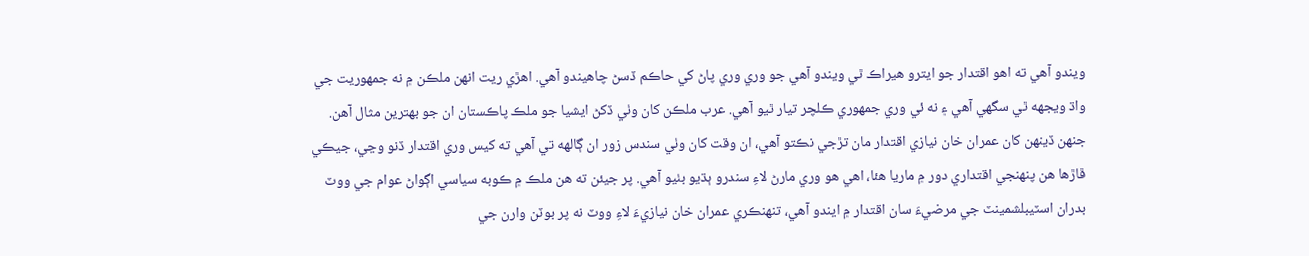ويندو آهي ته اهو اقتدار جو ايترو هيراڪ ٿي ويندو آهي جو وري وري پاڻ کي حاڪم ڏسڻ چاهيندو آهي. اهڙي ريت انهن ملڪن ۾ نه جمهوريت جي واڌ ويجهه ٿي سگهي آهي ۽ نه ئي وري جمهوري ڪلچر تيار ٿيو آهي. عرب ملڪن کان وٺي ڏکڻ ايشيا جو ملڪ پاڪستان ان جو بهترين مثال آهن.
جنهن ڏينهن کان عمران خان نيازي اقتدار مان تڙجي نڪتو آهي، ان وقت کان وٺي سندس زور ان ڳالهه تي آهي ته کيس وري اقتدار ڏنو وڃي، جيڪي ڦاڙها هن پنهنجي اقتداري دور ۾ ماريا هئا، اهي هو وري مارڻ لاءِ سندرو ٻڌيو بٺيو آهي. پر جيئن ته هن ملڪ ۾ ڪوبه سياسي اڳواڻ عوام جي ووٽ بدران اسٽيبلشمينٽ جي مرضيءَ سان اقتدار ۾ ايندو آهي، تنهنڪري عمران خان نيازيءَ لاءِ ووٽ نه پر بوٽن وارن جي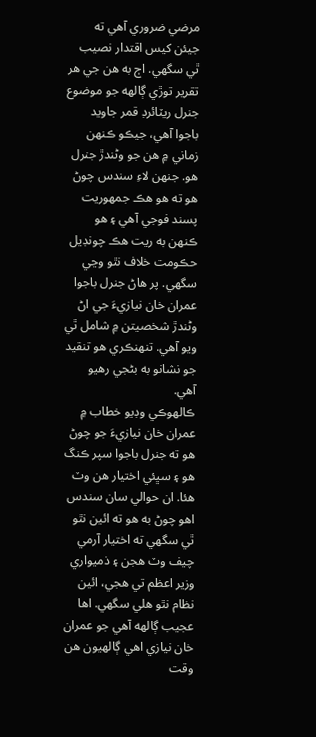مرضي ضروري آهي ته جيئن کيس اقتدار نصيب ٿي سگهي. اڄ به هن جي هر تقرير توڙي ڳالهه جو موضوع جنرل ريٽائرڊ قمر جاويد باجوا آهي، جيڪو ڪنهن زماني ۾ هن جو وڻندڙ جنرل هو. جنهن لاءِ سندس چوڻ هو ته هو هڪ جمهوريت پسند فوجي آهي ۽ هو ڪنهن به ريت هڪ چونڊيل حڪومت خلاف نٿو وڃي سگهي. پر هاڻ جنرل باجوا عمران خان نيازيءَ جي اڻ وڻندڙ شخصيتن ۾ شامل ٿي ويو آهي. تنهنڪري هو تنقيد جو نشانو به بڻجي رهيو آهي.
ڪالهوڪي وڊيو خطاب ۾ عمران خان نيازيءَ جو چوڻ هو ته جنرل باجوا سپر ڪنگ هو ۽ سڀئي اختيار هن وٽ هئا. ان حوالي سان سندس اهو چوڻ به هو ته ائين نٿو ٿي سگهي ته اختيار آرمي چيف وٽ هجن ۽ ذميواري وزير اعظم تي هجي، ائين نظام نٿو هلي سگهي. اها عجيب ڳالهه آهي جو عمران خان نيازي اهي ڳالهيون هن وقت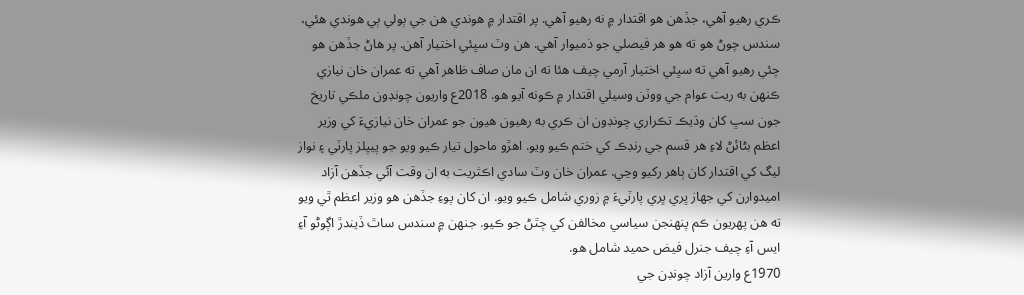ڪري رهيو آهي، جڏهن هو اقتدار ۾ نه رهيو آهي. پر اقتدار ۾ هوندي هن جي ٻولي ٻي هوندي هئي، سندس چوڻ هو ته هو هر فيصلي جو ذميوار آهي. هن وٽ سڀئي اختيار آهن. پر هاڻ جڏهن هو چئي رهيو آهي ته سڀئي اختيار آرمي چيف هئا ته ان مان صاف ظاهر آهي ته عمران خان نيازي ڪنهن به ريت عوام جي ووٽن وسيلي اقتدار ۾ ڪونه آيو هو. 2018ع واريون چونڊون ملڪي تاريخ جون سڀ کان وڌيڪ تڪراري چونڊون ان ڪري به رهيون هيون جو عمران خان نيازيءَ کي وزير اعظم بڻائڻ لاءِ هر قسم جي رنڊڪ کي ختم ڪيو ويو. اهڙو ماحول تيار ڪيو ويو جو پيپلز پارٽي ۽ نواز ليگ کي اقتدار کان ٻاهر رکيو وڃي. عمران خان وٽ سادي اڪثريت به ان وقت آئي جڏهن آزاد اميدوارن کي جهاز ڀري ڀري پارٽيءَ ۾ زوري شامل ڪيو ويو. ان کان پوءِ جڏهن هو وزير اعظم ٿي ويو ته هن پهريون ڪم پنهنجن سياسي مخالفن کي چٿڻ جو ڪيو. جنهن ۾ سندس ساٿ ڏيندڙ اڳوڻو آءِ ايس آءِ چيف جنرل فيض حميد شامل هو.
1970ع وارين آزاد چونڊن جي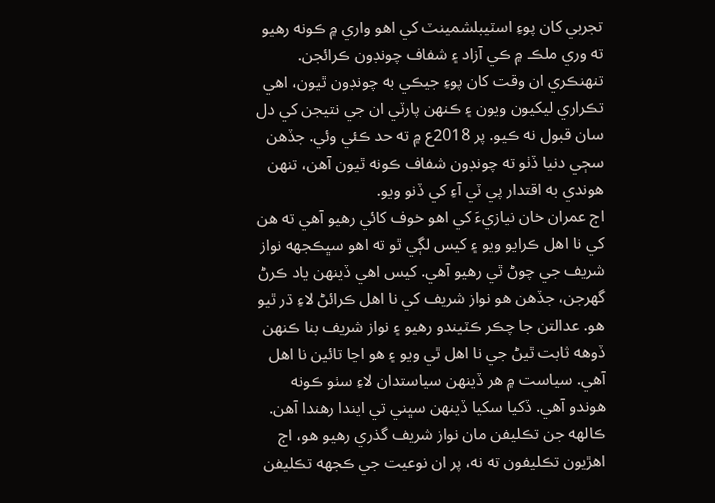تجربي کان پوءِ اسٽيبلشمينٽ کي اهو واري ۾ ڪونه رهيو ته وري ملڪ ۾ ڪي آزاد ۽ شفاف چونڊون ڪرائجن. تنهنڪري ان وقت کان پوءِ جيڪي به چونڊون ٿيون، اهي تڪراري ليکيون ويون ۽ ڪنهن پارٽي ان جي نتيجن کي دل سان قبول نه ڪيو. پر 2018ع ۾ ته حد ڪئي وئي. جڏهن سڄي دنيا ڏٺو ته چونڊون شفاف ڪونه ٿيون آهن، تنهن هوندي به اقتدار پي ٽي آءِ کي ڏنو ويو.
اڄ عمران خان نيازيءَ کي اهو خوف کائي رهيو آهي ته هن کي نا اهل ڪرايو ويو ۽ کيس لڳي ٿو ته اهو سڀڪجهه نواز شريف جي چوڻ ٿي رهيو آهي. کيس اهي ڏينهن ياد ڪرڻ گهرجن، جڏهن هو نواز شريف کي نا اهل ڪرائڻ لاءِ ڌر ٿيو هو. عدالتن جا چڪر ڪٽيندو رهيو ۽ نواز شريف بنا ڪنهن ڏوهه ثابت ٿيڻ جي نا اهل ٿي ويو ۽ هو اڃا تائين نا اهل آهي. سياست ۾ هر ڏينهن سياستدان لاءِ سٺو ڪونه هوندو آهي. ڏکيا سکيا ڏينهن سڀني تي ايندا رهندا آهن. ڪالهه جن تڪليفن مان نواز شريف گذري رهيو هو، اڄ اهڙيون تڪليفون ته نه، پر ان نوعيت جي ڪجهه تڪليفن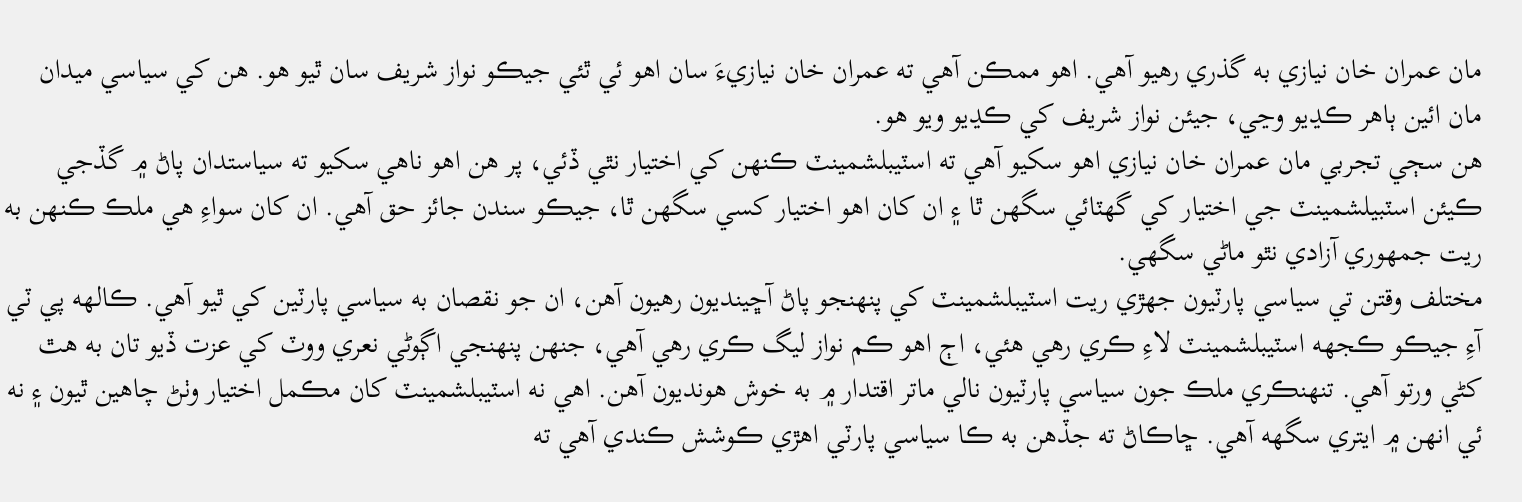مان عمران خان نيازي به گذري رهيو آهي. اهو ممڪن آهي ته عمران خان نيازيءَ سان اهو ئي ٿئي جيڪو نواز شريف سان ٿيو هو. هن کي سياسي ميدان مان ائين ٻاهر ڪڍيو وڃي، جيئن نواز شريف کي ڪڍيو ويو هو.
هن سڄي تجربي مان عمران خان نيازي اهو سکيو آهي ته اسٽيبلشمينٽ ڪنهن کي اختيار نٿي ڏئي، پر هن اهو ناهي سکيو ته سياستدان پاڻ ۾ گڏجي ڪيئن اسٽبيلشمينٽ جي اختيار کي گهٽائي سگهن ٿا ۽ ان کان اهو اختيار کسي سگهن ٿا، جيڪو سندن جائز حق آهي. ان کان سواءِ هي ملڪ ڪنهن به ريت جمهوري آزادي نٿو ماڻي سگهي.
مختلف وقتن تي سياسي پارٽيون جهڙي ريت اسٽيبلشمينٽ کي پنهنجو پاڻ آڇينديون رهيون آهن، ان جو نقصان به سياسي پارٽين کي ٿيو آهي. ڪالهه پي ٽي آءِ جيڪو ڪجهه اسٽيبلشمينٽ لاءِ ڪري رهي هئي، اڄ اهو ڪم نواز ليگ ڪري رهي آهي، جنهن پنهنجي اڳوڻي نعري ووٽ کي عزت ڏيو تان به هٿ کڻي ورتو آهي. تنهنڪري ملڪ جون سياسي پارٽيون نالي ماتر اقتدار ۾ به خوش هونديون آهن. اهي نه اسٽيبلشمينٽ کان مڪمل اختيار وٺڻ چاهين ٿيون ۽ نه ئي انهن ۾ ايتري سگهه آهي. ڇاڪاڻ ته جڏهن به ڪا سياسي پارٽي اهڙي ڪوشش ڪندي آهي ته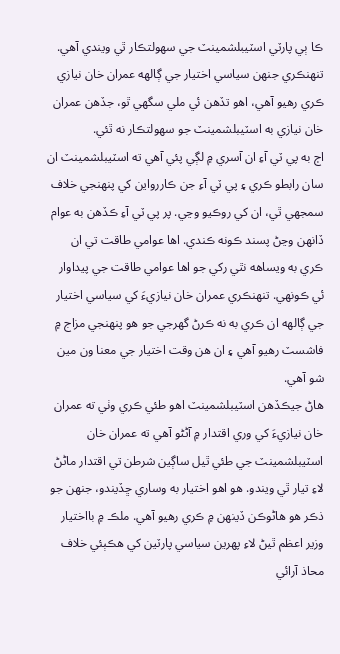ڪا ٻي پارٽي اسٽيبلشمينٽ جي سهولتڪار ٿي ويندي آهي. تنهنڪري جنهن سياسي اختيار جي ڳالهه عمران خان نيازي ڪري رهيو آهي، اهو تڏهن ئي ملي سگهي ٿو، جڏهن عمران خان نيازي به اسٽيبلشمينٽ جو سهولتڪار نه ٿئي.
اڄ به پي ٽي آءِ ان آسري ۾ لڳي پئي آهي ته اسٽيبلشمينٽ ان سان رابطو ڪري ۽ پي ٽي آءِ جن ڪاررواين کي پنهنجي خلاف سمجهي ٿي، ان کي روڪيو وڃي. پر پي ٽي آءِ ڪڏهن به عوام ڏانهن وڃڻ پسند ڪونه ڪندي. اها عوامي طاقت تي ان ڪري به ويساهه نٿي رکي جو اها عوامي طاقت جي پيداوار ئي ڪونهي. تنهنڪري عمران خان نيازيءَ کي سياسي اختيار جي ڳالهه ان ڪري به نه ڪرڻ گهرجي جو هو پنهنجي مزاج ۾ فاشسٽ رهيو آهي ۽ ان هن وقت اختيار جي معنا ون مين شو آهي.
هاڻ جيڪڏهن اسٽيبلشمينٽ اهو طئي ڪري وٺي ته عمران خان نيازيءَ کي وري اقتدار ۾ آڻڻو آهي ته عمران خان اسٽيبلشمينٽ جي طئي ٿيل ساڳين شرطن تي اقتدار ماڻڻ لاءِ تيار ٿي ويندو. هو اهو اختيار به وساري ڇڏيندو، جنهن جو ذڪر هو هاڻوڪن ڏينهن ۾ ڪري رهيو آهي. ملڪ ۾ بااختيار وزير اعظم ٿيڻ لاءِ پهرين سياسي پارٽين کي هڪٻئي خلاف محاذ آرائي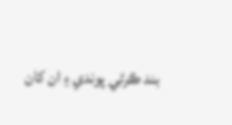بند ڪرڻي پوندي ۽ ان کان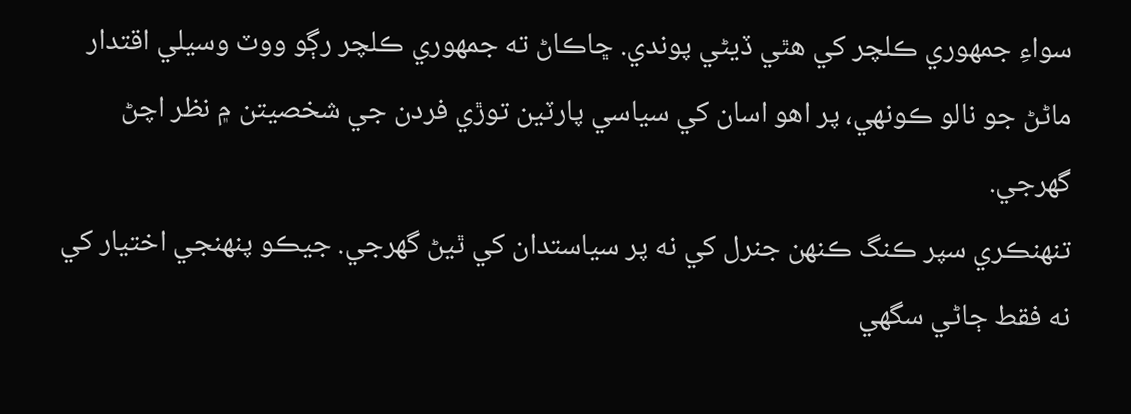سواءِ جمهوري ڪلچر کي هٿي ڏيڻي پوندي. ڇاڪاڻ ته جمهوري ڪلچر رڳو ووٽ وسيلي اقتدار ماڻڻ جو نالو ڪونهي، پر اهو اسان کي سياسي پارٽين توڙي فردن جي شخصيتن ۾ نظر اچڻ گهرجي.
تنهنڪري سپر ڪنگ ڪنهن جنرل کي نه پر سياستدان کي ٿيڻ گهرجي. جيڪو پنهنجي اختيار کي نه فقط ڄاڻي سگهي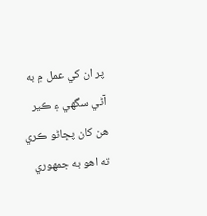پر ان کي عمل ۾ به آڻي سگهي ۽ ڪير هن کان پڇاڻو ڪري ته اهو به جمهوري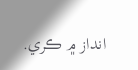انداز ۾ ڪري.